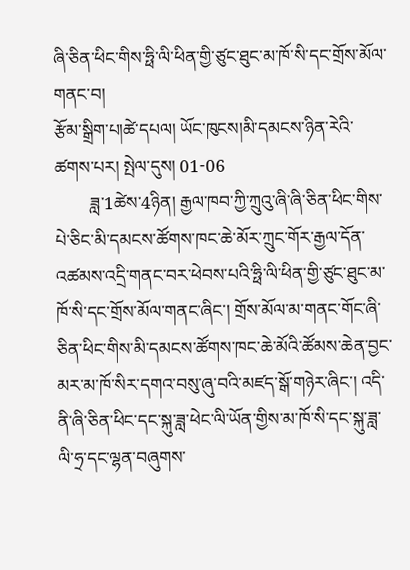ཞི་ཅིན་ཕིང་གིས་ཧྥི་ལི་ཕིན་གྱི་ཙུང་ཐུང་མ་ཁོ་སི་དང་གྲོས་མོལ་གནང་བ།
རྩོམ་སྒྲིག་པ།ཚེ་དཔལ། ཡོང་ཁུངས།མི་དམངས་ཉིན་རེའི་ཚགས་པར། སྤེལ་དུས། 01-06
        ཟླ་1ཚེས་4ཉིན། རྒྱལ་ཁབ་ཀྱི་ཀྲུའུ་ཞི་ཞི་ཅིན་ཕིང་གིས་པེ་ཅིང་མི་དམངས་ཚོགས་ཁང་ཆེ་མོར་ཀྲུང་གོར་རྒྱལ་དོན་འཚམས་འདྲི་གནང་བར་ཕེབས་པའི་ཧྥི་ལི་ཕིན་གྱི་ཙུང་ཐུང་མ་ཁོ་སི་དང་གྲོས་མོལ་གནང་ཞིང་། གྲོས་མོལ་མ་གནང་གོང་ཞི་ཅིན་ཕིང་གིས་མི་དམངས་ཚོགས་ཁང་ཆེ་མོའི་ཚོམས་ཆེན་བྱང་མར་མ་ཁོ་སིར་དགའ་བསུ་ཞུ་བའི་མཛད་སྒོ་གཉེར་ཞིང་། འདི་ནི་ཞི་ཅིན་ཕིང་དང་སྐུ་ཟླ་ཕེང་ལི་ཡོན་གྱིས་མ་ཁོ་སི་དང་སྐུ་ཟླ་ལི་ཧྲ་དང་ལྷན་བཞུགས་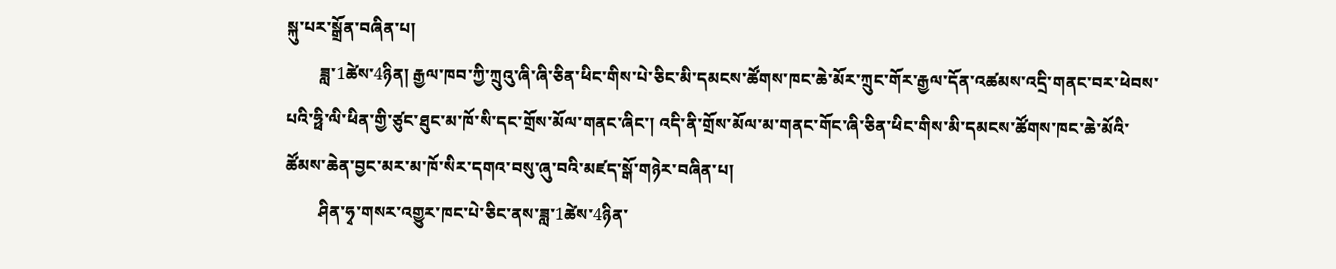སྐུ་པར་སྒྲོན་བཞིན་པ།
        ཟླ་1ཚེས་4ཉིན། རྒྱལ་ཁབ་ཀྱི་ཀྲུའུ་ཞི་ཞི་ཅིན་ཕིང་གིས་པེ་ཅིང་མི་དམངས་ཚོགས་ཁང་ཆེ་མོར་ཀྲུང་གོར་རྒྱལ་དོན་འཚམས་འདྲི་གནང་བར་ཕེབས་པའི་ཧྥི་ལི་ཕིན་གྱི་ཙུང་ཐུང་མ་ཁོ་སི་དང་གྲོས་མོལ་གནང་ཞིང་། འདི་ནི་གྲོས་མོལ་མ་གནང་གོང་ཞི་ཅིན་ཕིང་གིས་མི་དམངས་ཚོགས་ཁང་ཆེ་མོའི་ཚོམས་ཆེན་བྱང་མར་མ་ཁོ་སིར་དགའ་བསུ་ཞུ་བའི་མཛད་སྒོ་གཉེར་བཞིན་པ།
        ཤིན་ཧྭ་གསར་འགྱུར་ཁང་པེ་ཅིང་ནས་ཟླ་1ཚེས་4ཉིན་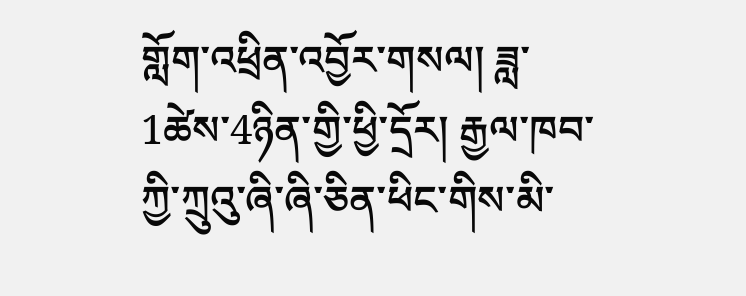གློག་འཕྲིན་འབྱོར་གསལ། ཟླ་1ཚེས་4ཉིན་གྱི་ཕྱི་དྲོར། རྒྱལ་ཁབ་ཀྱི་ཀྲུའུ་ཞི་ཞི་ཅིན་ཕིང་གིས་མི་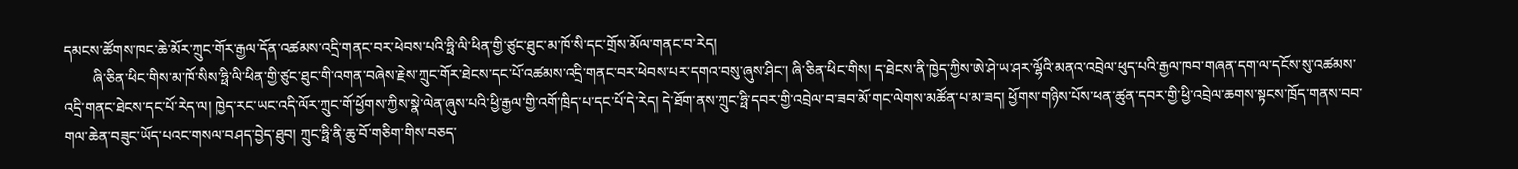དམངས་ཚོགས་ཁང་ཆེ་མོར་ཀྲུང་གོར་རྒྱལ་དོན་འཚམས་འདྲི་གནང་བར་ཕེབས་པའི་ཧྥི་ལི་ཕིན་གྱི་ཙུང་ཐུང་མ་ཁོ་སི་དང་གྲོས་མོལ་གནང་བ་རེད།
        ཞི་ཅིན་ཕིང་གིས་མ་ཁོ་སིས་ཧྥི་ལི་ཕིན་གྱི་ཙུང་ཐུང་གི་འགན་བཞེས་རྗེས་ཀྲུང་གོར་ཐེངས་དང་པོ་འཚམས་འདྲི་གནང་བར་ཕེབས་པར་དགའ་བསུ་ཞུས་ཤིང་། ཞི་ཅིན་ཕིང་གིས། ད་ཐེངས་ནི་ཁྱེད་ཀྱིས་ཨེ་ཤེ་ཡ་ཤར་ལྷོའི་མནའ་འབྲེལ་ཕུད་པའི་རྒྱལ་ཁབ་གཞན་དག་ལ་དངོས་སུ་འཚམས་འདྲི་གནང་ཐེངས་དང་པོ་རེད་ལ། ཁྱེད་རང་ཡང་འདི་ལོར་ཀྲུང་གོ་ཕྱོགས་ཀྱིས་སྣེ་ལེན་ཞུས་པའི་ཕྱི་རྒྱལ་གྱི་འགོ་ཁྲིད་པ་དང་པོ་དེ་རེད། དེ་ཐོག་ནས་ཀྲུང་ཧྥི་དབར་གྱི་འབྲེལ་བ་ཟབ་མོ་གང་ལེགས་མཚོན་པ་མ་ཟད། ཕྱོགས་གཉིས་པོས་ཕན་ཚུན་དབར་གྱི་ཕྱི་འབྲེལ་ཆགས་སྟངས་ཁྲོད་གནས་བབ་གལ་ཆེན་བཟུང་ཡོད་པའང་གསལ་བཤད་བྱེད་ཐུབ། ཀྲུང་ཧྥི་ནི་ཆུ་བོ་གཅིག་གིས་བཅད་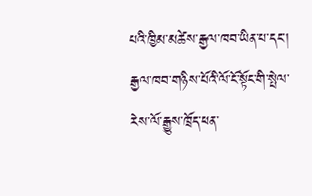པའི་ཁྱིམ་མཚེས་རྒྱལ་ཁབ་ཡིན་པ་དང་། རྒྱལ་ཁབ་གཉིས་པོའི་ལོ་ངོ་སྟོང་གི་སྤེལ་རེས་ལོ་རྒྱུས་ཁྲོད་ཕན་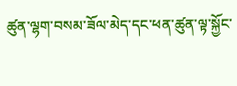ཚུན་ལྷག་བསམ་ཟོལ་མེད་དང་ཕན་ཚུན་ལྟ་སྐྱོང་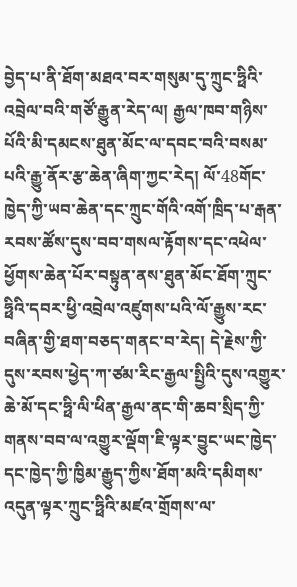བྱེད་པ་ནི་ཐོག་མཐའ་བར་གསུམ་དུ་ཀྲུང་ཧྥིའི་འབྲེལ་བའི་གཙོ་རྒྱུན་རེད་ལ། རྒྱལ་ཁབ་གཉིས་པོའི་མི་དམངས་ཐུན་མོང་ལ་དབང་བའི་བསམ་པའི་རྒྱུ་ནོར་རྩ་ཆེན་ཞིག་ཀྱང་རེད། ལོ་48གོང་ཁྱེད་ཀྱི་ཡབ་ཆེན་དང་ཀྲུང་གོའི་འགོ་ཁྲིད་པ་རྒན་རབས་ཚོས་དུས་བབ་གསལ་རྟོགས་དང་འཕེལ་ཕྱོགས་ཆེན་པོར་བསྟུན་ནས་ཐུན་མོང་ཐོག་ཀྲུང་ཧྥིའི་དབར་ཕྱི་འབྲེལ་འཛུགས་པའི་ལོ་རྒྱུས་རང་བཞིན་གྱི་ཐག་བཅད་གནང་བ་རེད། དེ་རྗེས་ཀྱི་དུས་རབས་ཕྱེད་ཀ་ཙམ་རིང་རྒྱལ་སྤྱིའི་དུས་འགྱུར་ཆེ་མོ་དང་ཧྥི་ལི་ཕིན་རྒྱལ་ནང་གི་ཆབ་སྲིད་ཀྱི་གནས་བབ་ལ་འགྱུར་ལྡོག་ཇི་ལྟར་བྱུང་ཡང་ཁྱེད་དང་ཁྱེད་ཀྱི་ཁྱིམ་རྒྱུད་ཀྱིས་ཐོག་མའི་དམིགས་འདུན་ལྟར་ཀྲུང་ཧྥིའི་མཛའ་གྲོགས་ལ་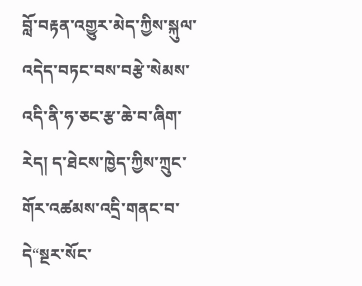བློ་བརྟན་འགྱུར་མེད་ཀྱིས་སྐུལ་འདེད་བཏང་བས་བརྩེ་སེམས་འདི་ནི་ཧ་ཅང་རྩ་ཆེ་བ་ཞིག་རེད། ད་ཐེངས་ཁྱེད་ཀྱིས་ཀྲུང་གོར་འཚམས་འདྲི་གནང་བ་དེ“སྔར་སོང་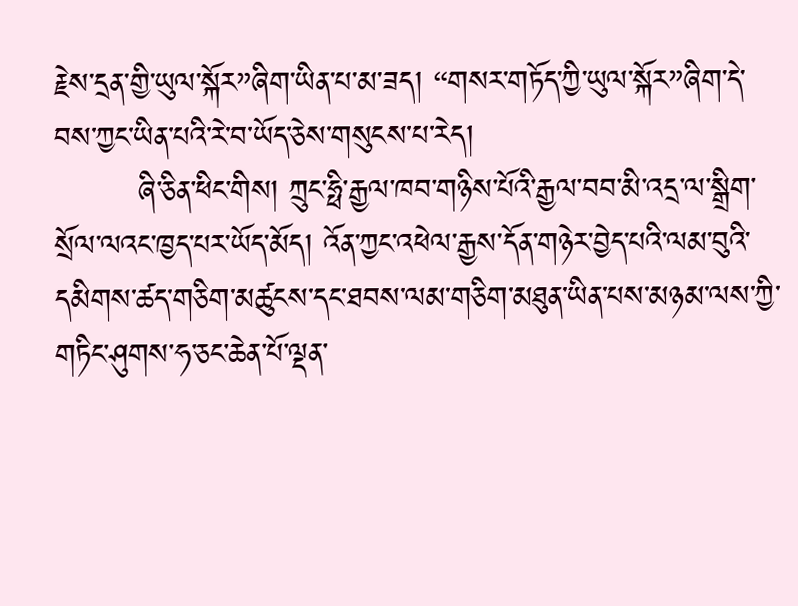རྗེས་དྲན་གྱི་ཡུལ་སྐོར”ཞིག་ཡིན་པ་མ་ཟད། “གསར་གཏོད་ཀྱི་ཡུལ་སྐོར”ཞིག་དེ་བས་ཀྱང་ཡིན་པའི་རེ་བ་ཡོད་ཅེས་གསུངས་པ་རེད།
        ཞི་ཅིན་ཕིང་གིས། ཀྲུང་ཧྥི་རྒྱལ་ཁབ་གཉིས་པོའི་རྒྱལ་བབ་མི་འདྲ་ལ་སྒྲིག་སྲོལ་ལའང་ཁྱད་པར་ཡོད་མོད། འོན་ཀྱང་འཕེལ་རྒྱས་དོན་གཉེར་བྱེད་པའི་ལམ་བུའི་དམིགས་ཚད་གཅིག་མཚུངས་དང་ཐབས་ལམ་གཅིག་མཐུན་ཡིན་པས་མཉམ་ལས་ཀྱི་གཏིང་ཤུགས་ཧ་ཅང་ཆེན་པོ་ལྡན་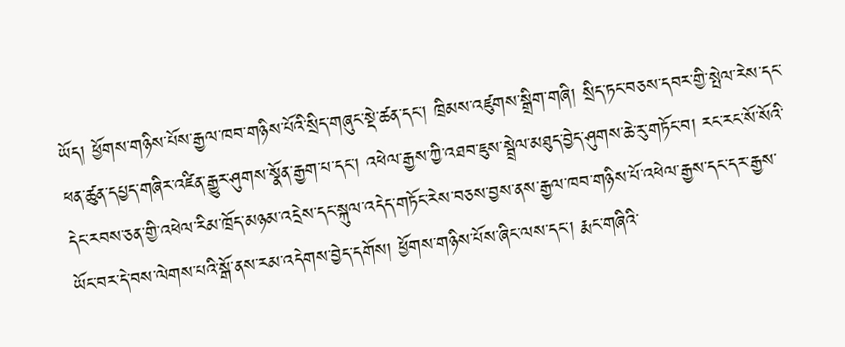ཡོད། ཕྱོགས་གཉིས་པོས་རྒྱལ་ཁབ་གཉིས་པོའི་སྲིད་གཞུང་སྡེ་ཚན་དང་། ཁྲིམས་འཛུགས་སྒྲིག་གཞི། སྲིད་ཏང་བཅས་དབར་གྱི་སྤེལ་རེས་དང་ཕན་ཚུན་དཔྱད་གཞིར་འཛིན་རྒྱུར་ཤུགས་སྣོན་རྒྱག་པ་དང་། འཕེལ་རྒྱས་ཀྱི་འཐབ་ཇུས་སྦྲེལ་མཐུད་བྱེད་ཤུགས་ཆེ་རུ་གཏོང་བ། རང་རང་སོ་སོའི་དེང་རབས་ཅན་གྱི་འཕེལ་རིམ་ཁྲོད་མཉམ་འདྲེས་དང་སྐུལ་འདེད་གཏོང་རེས་བཅས་བྱས་ནས་རྒྱལ་ཁབ་གཉིས་པོ་འཕེལ་རྒྱས་དང་དར་རྒྱས་ཡོང་བར་དེ་བས་ལེགས་པའི་སྒོ་ནས་རམ་འདེགས་བྱེད་དགོས། ཕྱོགས་གཉིས་པོས་ཞིང་ལས་དང་། རྨང་གཞིའི་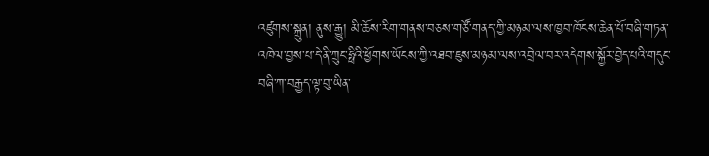འཛུགས་སྐྲུན། ནུས་རྒྱུ། མི་ཆོས་རིག་གནས་བཅས་གཙོ་གནད་ཀྱི་མཉམ་ལས་ཁྱབ་ཁོངས་ཆེན་པོ་བཞི་གཏན་འཁེལ་བྱས་པ་དེ་ནི་ཀྲུང་ཧྥིའི་ཕྱོགས་ཡོངས་ཀྱི་འཐབ་ཇུས་མཉམ་ལས་འབྲེལ་བར་འདེགས་སྐྱོར་བྱེད་པའི་གདུང་བཞི་ཀ་བརྒྱད་ལྟ་བུ་ཡིན་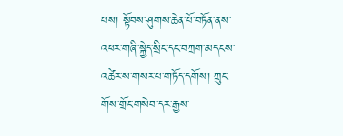པས། སྟོབས་ཤུགས་ཆེན་པོ་བཏོན་ནས་འཕར་གཞི་སྐྱེད་སྲིང་དང་བཀྲག་མདངས་འཚེར་ས་གསར་པ་གཏོད་དགོས། ཀྲུང་གོས་གྲོང་གསེབ་དར་རྒྱས་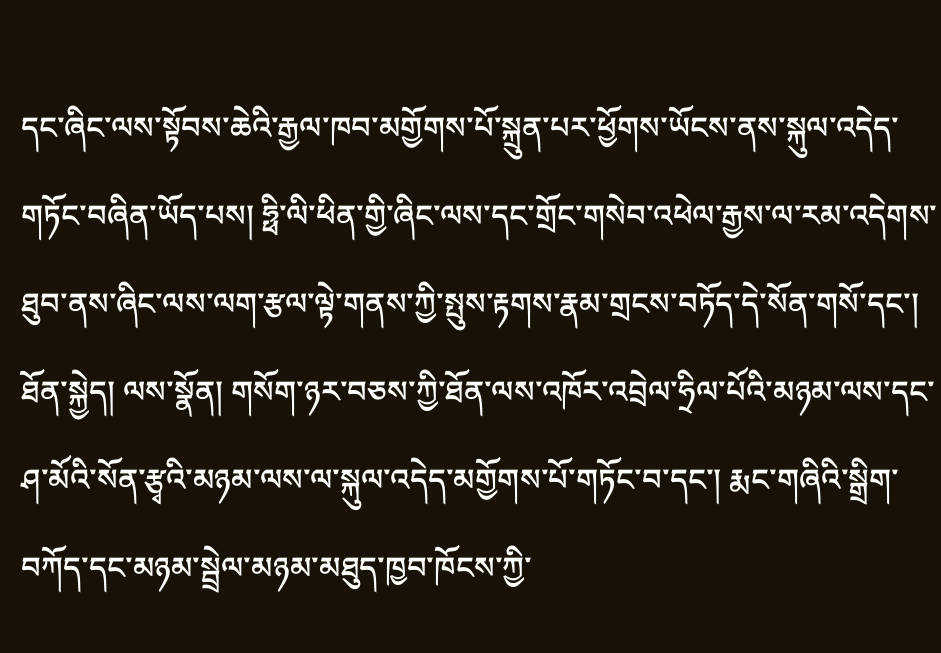དང་ཞིང་ལས་སྟོབས་ཆེའི་རྒྱལ་ཁབ་མགྱོགས་པོ་སྐྲུན་པར་ཕྱོགས་ཡོངས་ནས་སྐུལ་འདེད་གཏོང་བཞིན་ཡོད་པས། ཧྥི་ལི་ཕིན་གྱི་ཞིང་ལས་དང་གྲོང་གསེབ་འཕེལ་རྒྱས་ལ་རམ་འདེགས་ཐུབ་ནས་ཞིང་ལས་ལག་རྩལ་ལྟེ་གནས་ཀྱི་སྤུས་རྟགས་རྣམ་གྲངས་བཏོད་དེ་སོན་གསོ་དང་། ཐོན་སྐྱེད། ལས་སྣོན། གསོག་ཉར་བཅས་ཀྱི་ཐོན་ལས་འཁོར་འབྲེལ་ཧྲིལ་པོའི་མཉམ་ལས་དང་ཤ་མོའི་སོན་རྩྭའི་མཉམ་ལས་ལ་སྐུལ་འདེད་མགྱོགས་པོ་གཏོང་བ་དང་། རྨང་གཞིའི་སྒྲིག་བཀོད་དང་མཉམ་སྦྲེལ་མཉམ་མཐུད་ཁྱབ་ཁོངས་ཀྱི་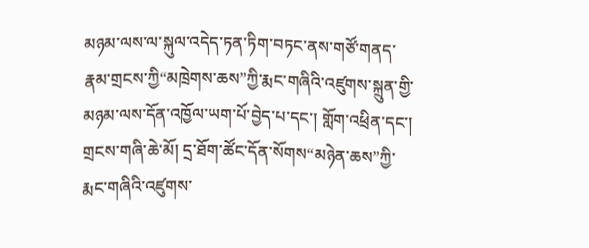མཉམ་ལས་ལ་སྐུལ་འདེད་ཏན་ཏིག་བཏང་ནས་གཙོ་གནད་རྣམ་གྲངས་ཀྱི“མཁྲེགས་ཆས”ཀྱི་རྨང་གཞིའི་འཛུགས་སྐྲུན་གྱི་མཉམ་ལས་དོན་འཁྱོལ་ཡག་པོ་བྱེད་པ་དང་། གློག་འཕྲིན་དང་། གྲངས་གཞི་ཆེ་མོ། དྲ་ཐོག་ཚོང་དོན་སོགས“མཉེན་ཆས”ཀྱི་རྨང་གཞིའི་འཛུགས་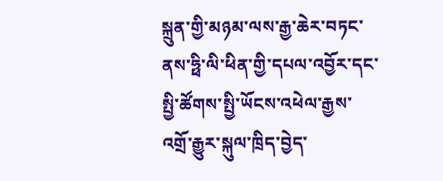སྐྲུན་གྱི་མཉམ་ལས་རྒྱ་ཆེར་བཏང་ནས་ཧྥི་ལི་ཕིན་གྱི་དཔལ་འབྱོར་དང་སྤྱི་ཚོགས་སྤྱི་ཡོངས་འཕེལ་རྒྱས་འགྲོ་རྒྱུར་སྐུལ་ཁྲིད་བྱེད་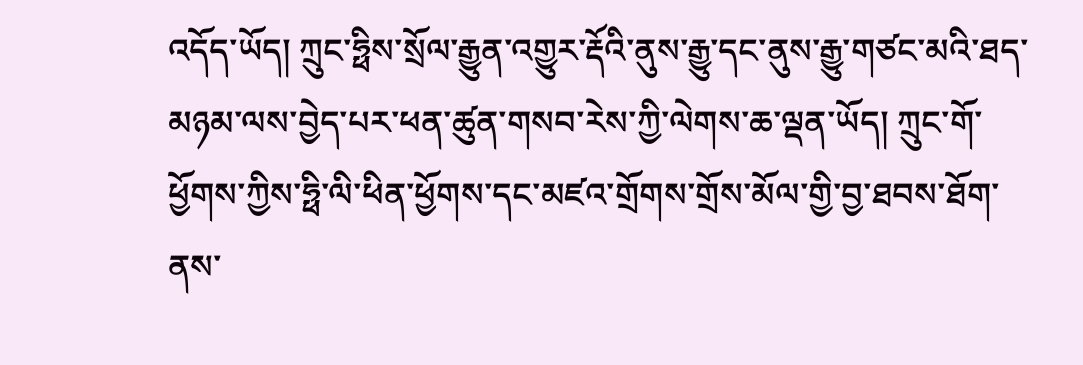འདོད་ཡོད། ཀྲུང་ཧྥིས་སྲོལ་རྒྱུན་འགྱུར་རྡོའི་ནུས་རྒྱུ་དང་ནུས་རྒྱུ་གཙང་མའི་ཐད་མཉམ་ལས་བྱེད་པར་ཕན་ཚུན་གསབ་རེས་ཀྱི་ལེགས་ཆ་ལྡན་ཡོད། ཀྲུང་གོ་ཕྱོགས་ཀྱིས་ཧྥི་ལི་ཕིན་ཕྱོགས་དང་མཛའ་གྲོགས་གྲོས་མོལ་གྱི་བྱ་ཐབས་ཐོག་ནས་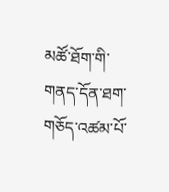མཚོ་ཐོག་གི་གནད་དོན་ཐག་གཅོད་འཚམ་པོ་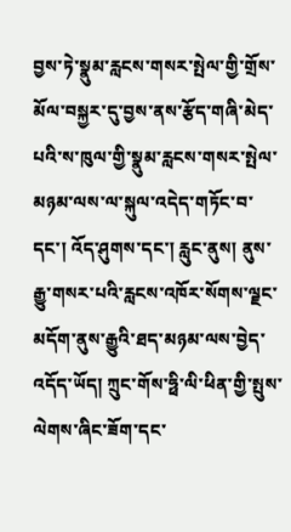བྱས་ཏེ་སྣུམ་རླངས་གསར་སྤེལ་གྱི་གྲོས་མོལ་བསྐྱར་དུ་བྱས་ནས་རྩོད་གཞི་མེད་པའི་ས་ཁུལ་གྱི་སྣུམ་རླངས་གསར་སྤེལ་མཉམ་ལས་ལ་སྐུལ་འདེད་གཏོང་བ་དང་། འོད་ཤུགས་དང་། རླུང་ནུས། ནུས་རྒྱུ་གསར་པའི་རླངས་འཁོར་སོགས་ལྗང་མདོག་ནུས་རྒྱུའི་ཐད་མཉམ་ལས་བྱེད་འདོད་ཡོད། ཀྲུང་གོས་ཧྥི་ལི་ཕིན་གྱི་སྤུས་ལེགས་ཞིང་ཟོག་དང་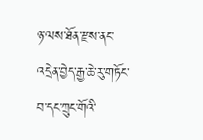ཉ་ལས་ཐོན་རྫས་ནང་འདྲེན་བྱེད་རྒྱ་ཆེ་རུ་གཏོང་བ་དང་ཀྲུང་གོའི་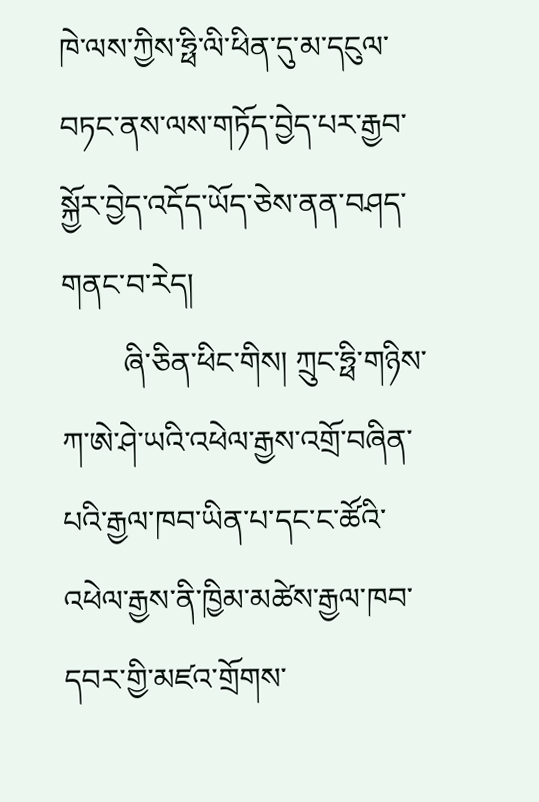ཁེ་ལས་ཀྱིས་ཧྥི་ལི་ཕིན་དུ་མ་དངུལ་བཏང་ནས་ལས་གཏོད་བྱེད་པར་རྒྱབ་སྐྱོར་བྱེད་འདོད་ཡོད་ཅེས་ནན་བཤད་གནང་བ་རེད།
        ཞི་ཅིན་ཕིང་གིས། ཀྲུང་ཧྥི་གཉིས་ཀ་ཨེ་ཤེ་ཡའི་འཕེལ་རྒྱས་འགྲོ་བཞིན་པའི་རྒྱལ་ཁབ་ཡིན་པ་དང་ང་ཚོའི་འཕེལ་རྒྱས་ནི་ཁྱིམ་མཚེས་རྒྱལ་ཁབ་དབར་གྱི་མཛའ་གྲོགས་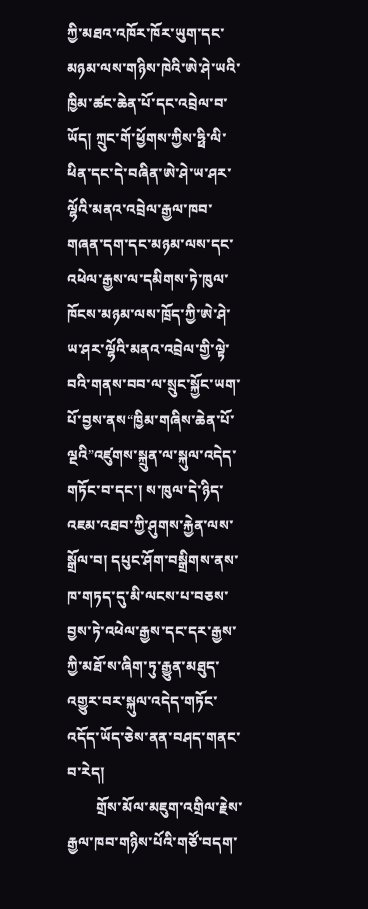ཀྱི་མཐའ་འཁོར་ཁོར་ཡུག་དང་མཉམ་ལས་གཉིས་ཁེའི་ཨེ་ཤེ་ཡའི་ཁྱིམ་ཚང་ཆེན་པོ་དང་འབྲེལ་བ་ཡོད། ཀྲུང་གོ་ཕྱོགས་ཀྱིས་ཧྥི་ལི་ཕིན་དང་དེ་བཞིན་ཨེ་ཤེ་ཡ་ཤར་ལྷོའི་མནའ་འབྲེལ་རྒྱལ་ཁབ་གཞན་དག་དང་མཉམ་ལས་དང་འཕེལ་རྒྱས་ལ་དམིགས་ཏེ་ཁུལ་ཁོངས་མཉམ་ལས་ཁྲོད་ཀྱི་ཨེ་ཤེ་ཡ་ཤར་ལྷོའི་མནའ་འབྲེལ་གྱི་ལྟེ་བའི་གནས་བབ་ལ་སྲུང་སྐྱོང་ཡག་པོ་བྱས་ནས“ཁྱིམ་གཞིས་ཆེན་པོ་ལྔའི”འཛུགས་སྐྲུན་ལ་སྐུལ་འདེད་གཏོང་བ་དང་། ས་ཁུལ་དེ་ཉིད་འཇམ་འཐབ་ཀྱི་ཤུགས་རྐྱེན་ལས་སྒྲོལ་བ། དཔུང་ཤོག་བསྒྲིགས་ནས་ཁ་གཏད་དུ་མི་ལངས་པ་བཅས་བྱས་ཏེ་འཕེལ་རྒྱས་དང་དར་རྒྱས་ཀྱི་མཐོ་ས་ཞིག་ཏུ་རྒྱུན་མཐུད་འགྱུར་བར་སྐུལ་འདེད་གཏོང་འདོད་ཡོད་ཅེས་ནན་བཤད་གནང་བ་རེད།
        གྲོས་མོལ་མཇུག་འགྲིལ་རྗེས་རྒྱལ་ཁབ་གཉིས་པོའི་གཙོ་བདག་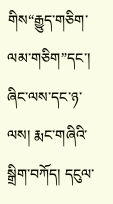གིས“རྒྱུད་གཅིག་ལམ་གཅིག”དང་། ཞིང་ལས་དང་ཉ་ལས། རྨང་གཞིའི་སྒྲིག་བཀོད། དངུལ་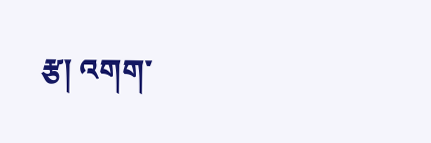རྩ། འགག་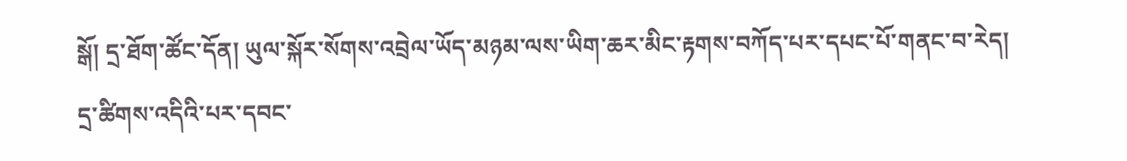སྒོ། དྲ་ཐོག་ཚོང་དོན། ཡུལ་སྐོར་སོགས་འབྲེལ་ཡོད་མཉམ་ལས་ཡིག་ཆར་མིང་རྟགས་བཀོད་པར་དཔང་པོ་གནང་བ་རེད།
དྲ་ཚིགས་འདིའི་པར་དབང་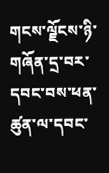གངས་ལྗོངས་ཉི་གཞོན་དྲ་བར་དབང་བས་ཕན་ཚུན་ལ་དབང་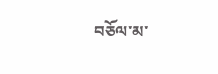བཅོལ་མ་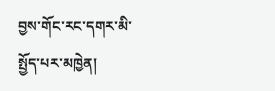བྱས་གོང་རང་དགར་མི་སྤྱོད་པར་མཁྱེན།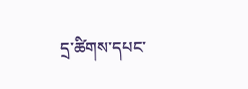དྲ་ཚིགས་དཔང་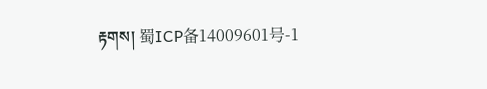རྟགས། 蜀ICP备14009601号-1